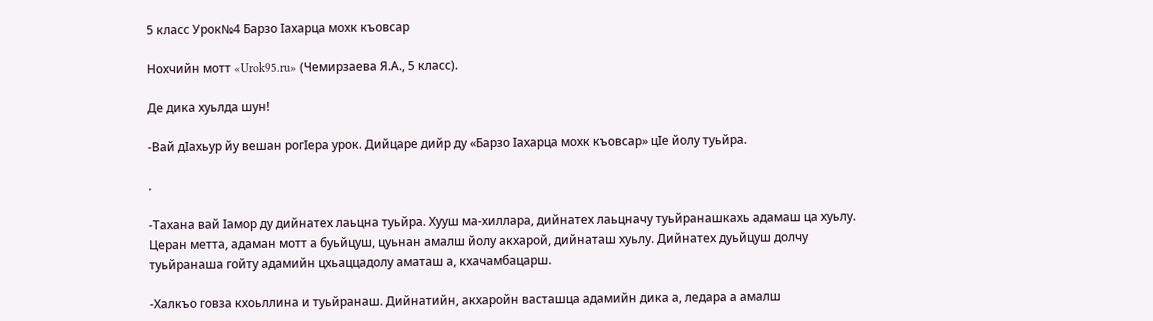5 класс Урок№4 Барзо Iахарца мохк къовсар

Нохчийн мотт «Urok95.ru» (Чемирзаева Я.А., 5 класс).

Де дика хуьлда шун!

-Вай дIахьур йу вешан рогIера урок. Дийцаре дийр ду «Барзо Iахарца мохк къовсар» цIе йолу туьйра.

.

-Тахана вай Iамор ду дийнатех лаьцна туьйра. Хууш ма-хиллара, дийнатех лаьцначу туьйранашкахь адамаш ца хуьлу. Церан метта, адаман мотт а буьйцуш, цуьнан амалш йолу акхарой, дийнаташ хуьлу. Дийнатех дуьйцуш долчу туьйранаша гойту адамийн цхьаццадолу аматаш а, кхачамбацарш.

-Халкъо говза кхоьллина и туьйранаш. Дийнатийн, акхаройн васташца адамийн дика а, ледара а амалш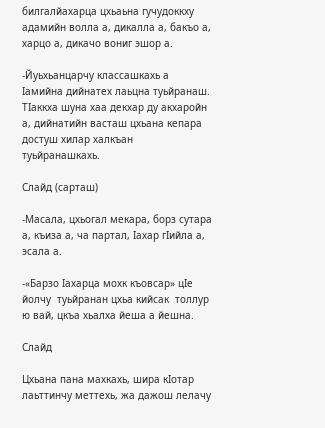билгалйахарца цхьаьна гучудоккху адамийн волла а, дикалла а, бакъо а, харцо а, дикачо вониг эшор а.

-Йуьхьанцарчу классашкахь а Iамийна дийнатех лаьцна туьйранаш. ТIаккха шуна хаа декхар ду акхаройн а, дийнатийн васташ цхьана кепара достуш хилар халкъан туьйранашкахь.

Слайд (сарташ)

-Масала, цхьогал мекара, борз сутара а, къиза а, ча партал, Iахар гIийла а, эсала а.

-«Барзо Iахарца мохк къовсар» цIе йолчу  туьйранан цхьа кийсак  толлур ю вай, цкъа хьалха йеша а йешна.

Слайд

Цхьана пана махкахь, шира кIотар лаьттинчу меттехь, жа дажош лелачу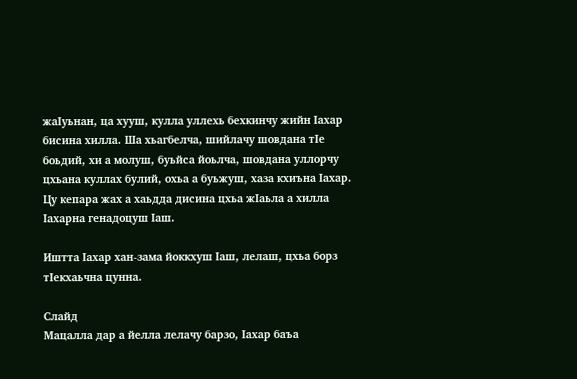жаIуьнан, ца хууш, кулла уллехь бехкинчу жийн Iахар бисина хилла. Ша хьагбелча, шийлачу шовдана тIе боьдий, хи а молуш, буьйса йоьлча, шовдана уллорчу цхьана куллах булий, охьа а буьжуш, хаза кхиъна Iахар. Цу кепара жах а хаьдда дисина цхьа жIаьла а хилла Iахарна генадоцуш Iаш.

Иштта Iахар хан-зама йоккхуш Iаш, лелаш, цхьа борз тIекхаьчна цунна.

Слайд
Мацалла дар а йелла лелачу барзо, Iахар баъа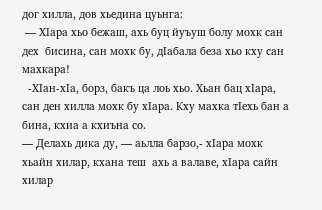дог хилла, дов хьедина цуьнга:
 — ХIара хьо бежаш, ахь буц йуъуш болу мохк сан дех  бисина, сан мохк бу, дIабала беза хьо кху сан махкара!
  -ХIан-хIа, борз, бакъ ца лоь хьо. Хьан бац хIара, сан ден хилла мохк бу хIара. Кху махка тIехь бан а бина, кхиа а кхиъна со.
— Делахь дика ду, — аьлла барзо,- хIара мохк хьайн хилар, кхана теш  ахь а валаве, хIара сайн хилар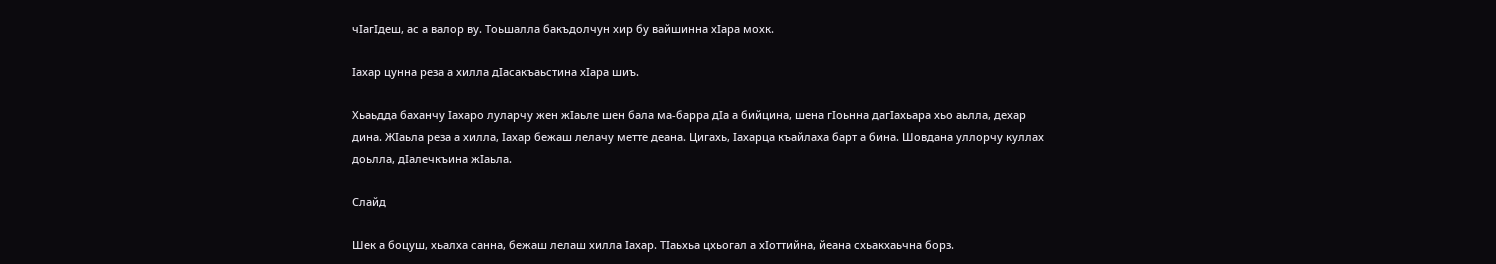чIагIдеш, ас а валор ву. Тоьшалла бакъдолчун хир бу вайшинна хIара мохк.

Iахар цунна реза а хилла дIасакъаьстина хIара шиъ.

Хьаьдда баханчу Iахаро луларчу жен жIаьле шен бала ма-барра дIа а бийцина, шена гIоьнна дагIахьара хьо аьлла, дехар дина. ЖIаьла реза а хилла, Iахар бежаш лелачу метте деана. Цигахь, Iахарца къайлаха барт а бина. Шовдана уллорчу куллах доьлла, дIалечкъина жIаьла.

Слайд

Шек а боцуш, хьалха санна, бежаш лелаш хилла Iахар. ТIаьхьа цхьогал а хIоттийна, йеана схьакхаьчна борз.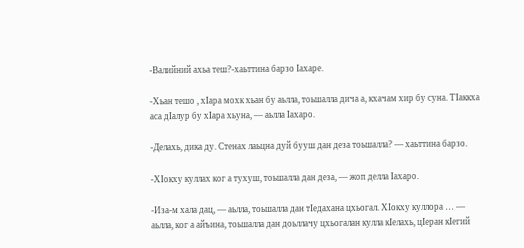-Валийний ахьа теш?-хаьттина барзо Iахаре.

-Хьан тешо , хIара мохк хьан бу аьлла, тоьшалла дича а, кхачам хир бу суна. ТIаккха аса дIалур бу хIара хьуна, — аьлла Iахаро.

-Делахь, дика ду. Стенах лаьцна дуй бууш дан деза тоьшалла? — хаьттина барзо.

-ХIокху куллах ког а тухуш, тоьшалла дан деза, — жоп делла Iахаро.

-Иза-м хала дац, — аьлла, тоьшалла дан тIедахана цхьогал. ХIокху куллора … — аьлла, ког а айъина, тоьшалла дан доьллачу цхьогалан кулла кIелахь, цIеран кIегий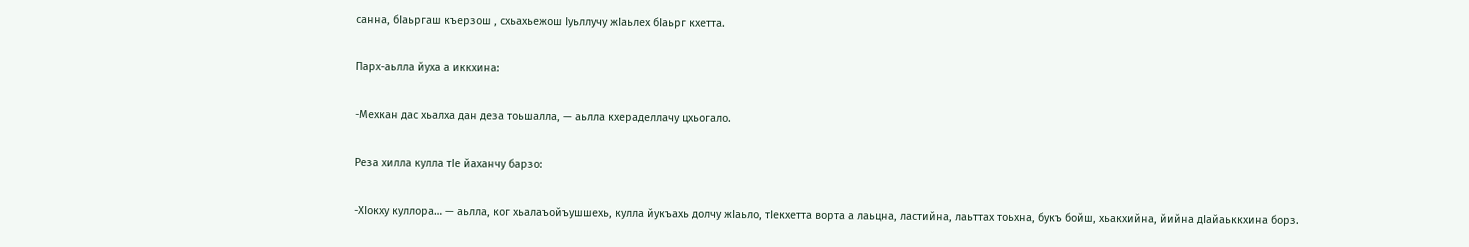санна, бIаьргаш къерзош , схьахьежош Iуьллучу жIаьлех бIаьрг кхетта.

Парх-аьлла йуха а иккхина:

-Мехкан дас хьалха дан деза тоьшалла, — аьлла кхераделлачу цхьогало.

Реза хилла кулла тIе йаханчу барзо:

-ХIокху куллора… — аьлла, ког хьалаъойъушшехь, кулла йукъахь долчу жIаьло, тIекхетта ворта а лаьцна, ластийна, лаьттах тоьхна, букъ бойш, хьакхийна, йийна дIайаьккхина борз.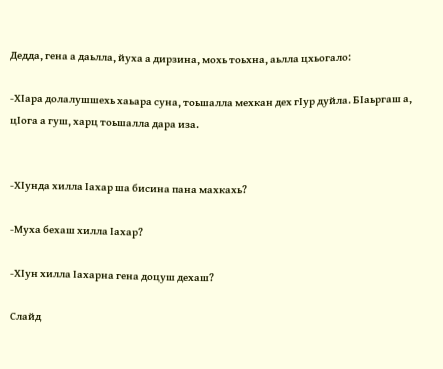Дедда, гена а даьлла, йуха а дирзина, мохь тоьхна, аьлла цхьогало:

-ХIара долалушшехь хаьара суна, тоьшалла мехкан дех гIур дуйла. БIаьргаш а, цIога а гуш, харц тоьшалла дара иза.


-ХIунда хилла Iахар ша бисина пана махкахь?

-Муха бехаш хилла Iахар?

-ХIун хилла Iахарна гена доцуш дехаш?

Слайд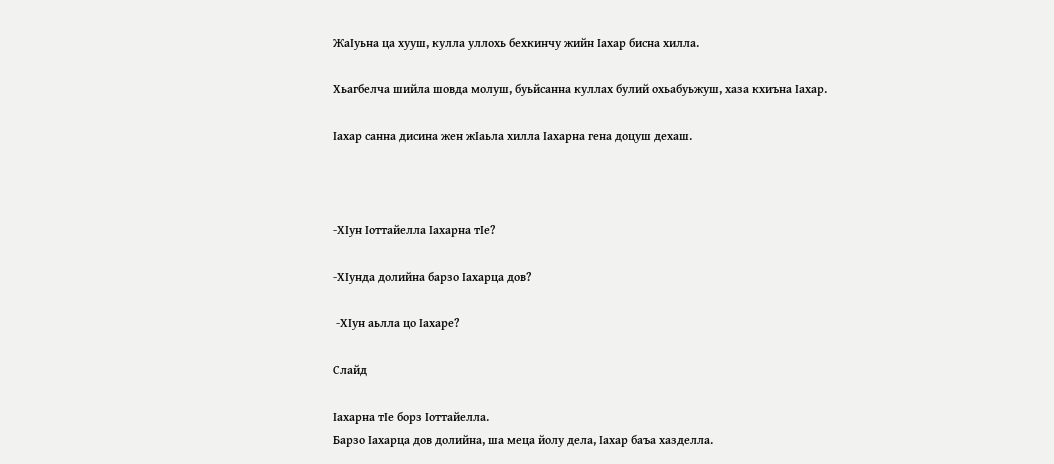ЖаIуьна ца хууш, кулла уллохь бехкинчу жийн Iахар бисна хилла.

Хьагбелча шийла шовда молуш, буьйсанна куллах булий охьабуьжуш, хаза кхиъна Iахар.

Iахар санна дисина жен жIаьла хилла Iахарна гена доцуш дехаш.



-ХIун Iоттайелла Iахарна тIе?

-ХIунда долийна барзо Iахарца дов?

 -ХIун аьлла цо Iахаре?

Слайд

Iахарна тIе борз Iоттайелла.
Барзо Iахарца дов долийна, ша меца йолу дела, Iахар баъа хазделла.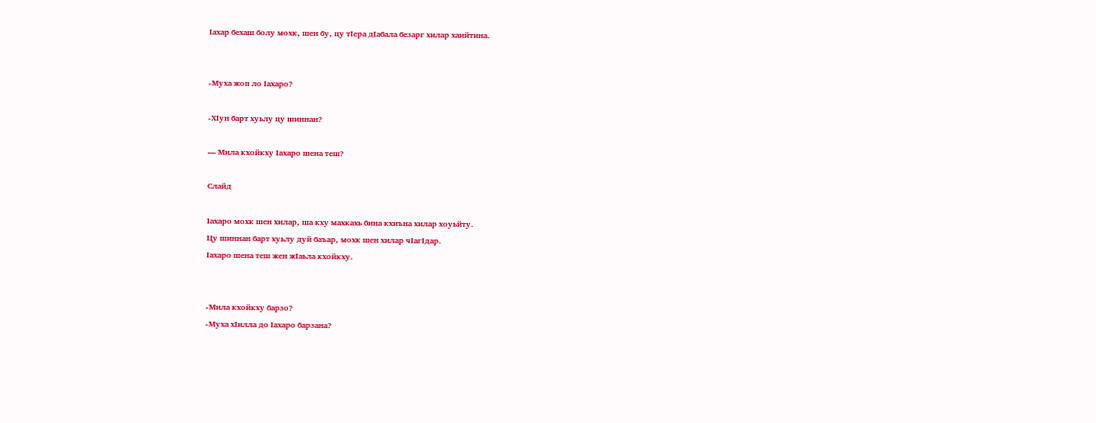Iахар бехаш болу мохк, шен бу, цу тIера дIабала безарг хилар хаийтина.


-Муха жоп ло Iахаро?

-ХIун барт хуьлу цу шиннан?

— Мила кхойкху Iахаро шена теш?

Слайд

Iахаро мохк шен хилар, ша кху махкахь бина кхиъна хилар хоуьйту.
Цу шиннан барт хуьлу дуй баъар, мохк шен хилар чIагIдар.
Iахаро шена теш жен жIаьла кхойкху.


-Мила кхойкху барзо?
-Муха хIилла до Iахаро барзана?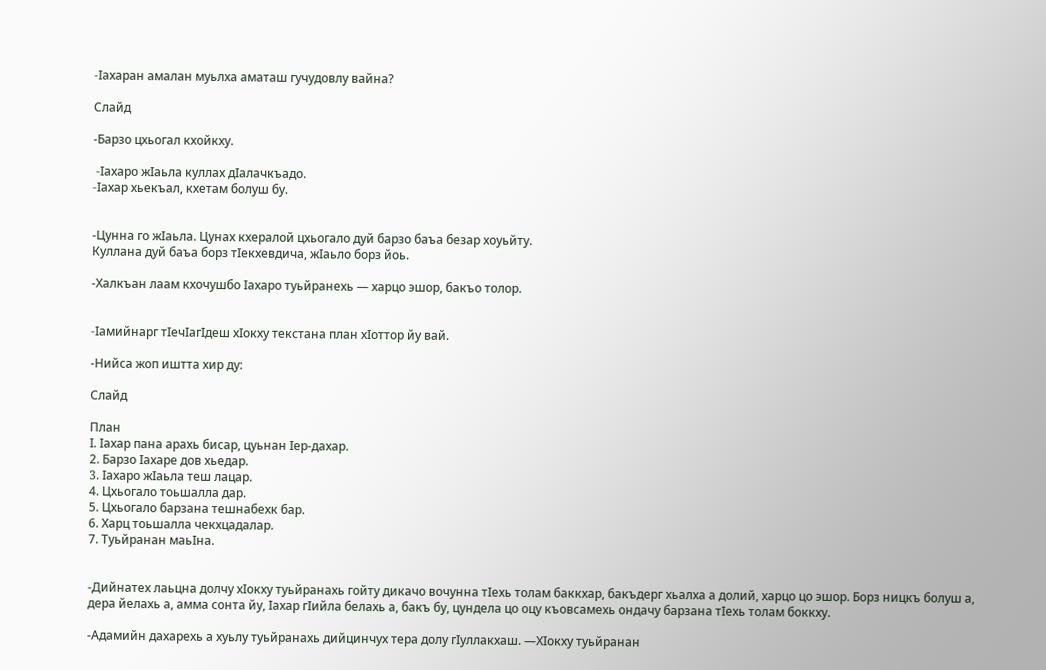-Iахаран амалан муьлха аматаш гучудовлу вайна?

Слайд

-Барзо цхьогал кхойкху.

 -Iахаро жIаьла куллах дIалачкъадо.
-Iахар хьекъал, кхетам болуш бу.


-Цунна го жIаьла. Цунах кхералой цхьогало дуй барзо баъа безар хоуьйту.
Куллана дуй баъа борз тIекхевдича, жIаьло борз йоь.

-Халкъан лаам кхочушбо Iахаро туьйранехь — харцо эшор, бакъо толор.


-Iамийнарг тIечIагIдеш хIокху текстана план хIоттор йу вай.

-Нийса жоп иштта хир ду:

Слайд

План
I. Iахар пана арахь бисар, цуьнан Iер-дахар.
2. Барзо Iахаре дов хьедар.
3. Iахаро жIаьла теш лацар.
4. Цхьогало тоьшалла дар.
5. Цхьогало барзана тешнабехк бар.
6. Харц тоьшалла чекхцадалар.
7. Туьйранан маьIна.


-Дийнатех лаьцна долчу хIокху туьйранахь гойту дикачо вочунна тIехь толам баккхар, бакъдерг хьалха а долий, харцо цо эшор. Борз ницкъ болуш а, дера йелахь а, амма сонта йу, Iахар гIийла белахь а, бакъ бу, цундела цо оцу къовсамехь ондачу барзана тIехь толам боккху.

-Адамийн дахарехь а хуьлу туьйранахь дийцинчух тера долу гIуллакхаш. —ХIокху туьйранан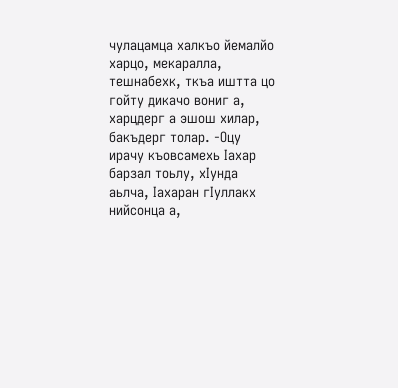чулацамца халкъо йемалйо харцо, мекаралла, тешнабехк, ткъа иштта цо гойту дикачо вониг а, харцдерг а эшош хилар, бакъдерг толар. -Оцу ирачу къовсамехь Iахар барзал тоьлу, хIунда аьлча, Iахаран гIуллакх нийсонца а,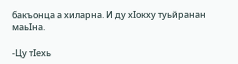бакъонца а хиларна. И ду хIокху туьйранан маьIна.

-Цу тIехь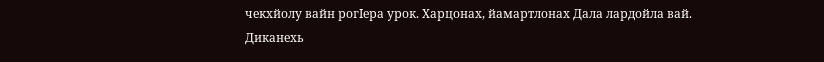чекхйолу вайн рогIера урок. Харцонах, йамартлонах Дала лардойла вай. Диканехь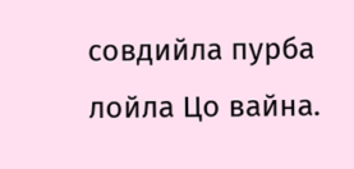совдийла пурба лойла Цо вайна.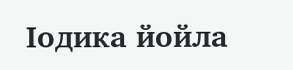Iодика йойла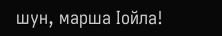шун, марша Iойла!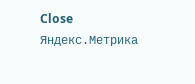Close
Яндекс.Метрика